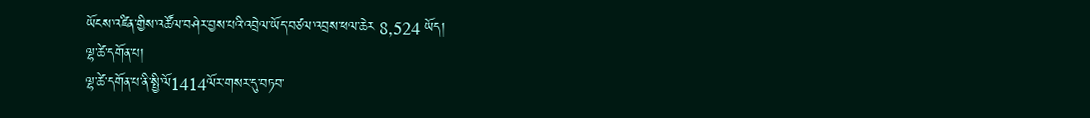ཡོངས་འཛིན་གྱིས་འཚོལ་བཤེར་བྱས་པའི་འབྲེལ་ཡོད་བཙལ་འབྲས་ཕལ་ཆེར 8,524 ཡོད།
ལྷ་ཚེ་དགོན་པ།
ལྷ་ཚེ་དགོན་པ་ནི་སྤྱི་ལོ1414ལོར་གསར་དུ་བཏབ་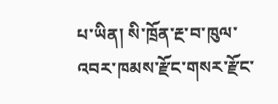པ་ཡིན། སི་ཁྲོན་རྔ་བ་ཁུལ་འབར་ཁམས་རྫོང་གསར་རྫོང་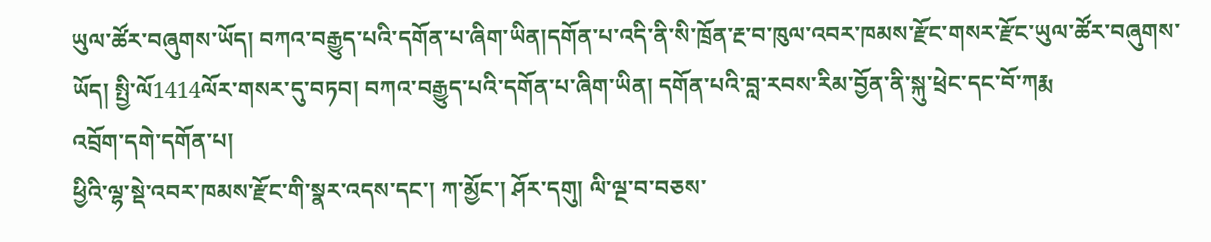ཡུལ་ཚོར་བཞུགས་ཡོད། བཀའ་བརྒྱུད་པའི་དགོན་པ་ཞིག་ཡིན།དགོན་པ་འདི་ནི་སི་ཁྲོན་རྔ་བ་ཁུལ་འབར་ཁམས་རྫོང་གསར་རྫོང་ཡུལ་ཚོར་བཞུགས་ཡོད། སྤྱི་ལོ1414ལོར་གསར་དུ་བཏབ། བཀའ་བརྒྱུད་པའི་དགོན་པ་ཞིག་ཡིན། དགོན་པའི་བླ་རབས་རིམ་བྱོན་ནི་སྐུ་ཕྲེང་དང་བོ་ཀརྨ
འབྲོག་དགེ་དགོན་པ།
ཕྱིའི་ལྷ་སྡེ་འབར་ཁམས་རྫོང་གི་སྣར་འདས་དང་། ཀ་མྱོང་། ཤོར་དགུ། ལི་ལྔ་བ་བཅས་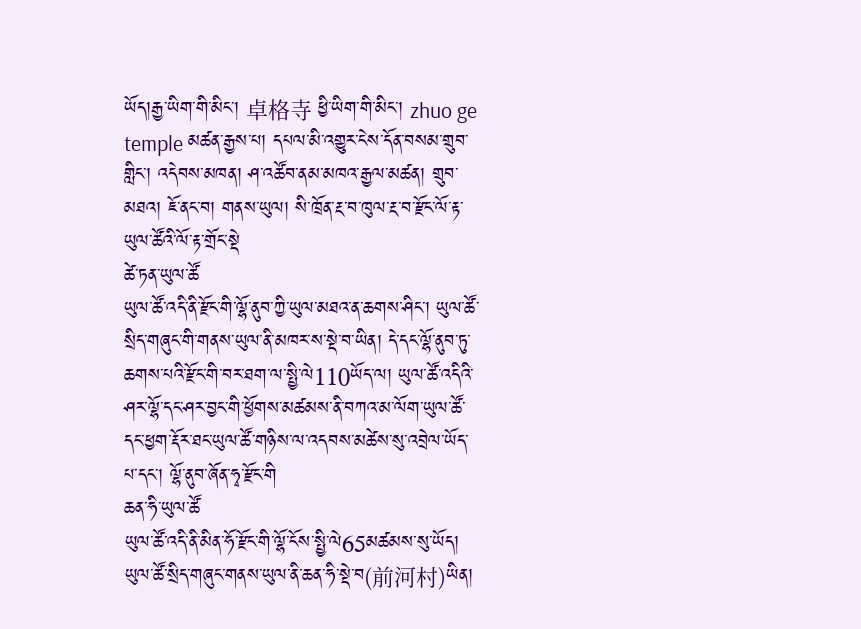ཡོད།རྒྱ་ཡིག་གི་མིང་། 卓格寺 ཕྱི་ཡིག་གི་མིང་། zhuo ge temple མཚན་རྒྱས་པ། དཔལ་མི་འགྱུར་ངེས་དོན་བསམ་གྲུབ་གླིང་། འདེབས་མཁན། ཤ་འཚོབ་ནམ་མཁའ་རྒྱལ་མཚན། གྲུབ་མཐའ། ཇོ་ནང་བ། གནས་ཡུལ། སི་ཁྲོན་རྔ་བ་ཁུལ་རྔ་བ་རྫོང་ལོ་རྟ་ཡུལ་ཚོའི་ལོ་རྟ་གྲོང་སྡེ
ཚེ་ཏན་ཡུལ་ཚོ
ཡུལ་ཚོ་འདི་ནི་རྫོང་གི་ལྷོ་ནུབ་ཀྱི་ཡུལ་མཐའ་ན་ཆགས་ཤིང་། ཡུལ་ཚོ་སྲིད་གཞུང་གི་གནས་ཡུལ་ནི་མཁར་ས་སྡེ་བ་ཡིན། དེ་དང་ལྷོ་ནུབ་ཏུ་ཆགས་པའི་རྫོང་གི་བར་ཐག་ལ་སྤྱི་ལེ110ཡོད་ལ། ཡུལ་ཚོ་འདིའི་ཤར་ལྷོ་དང་ཤར་བྱང་གི་ཕྱོགས་མཚམས་ནི་བཀའ་མ་ལོག་ཡུལ་ཚོ་དང་ཕྱག་རྡོར་ཐང་ཡུལ་ཚོ་གཉིས་ལ་འདབས་མཚེས་སུ་འབྲེལ་ཡོད་པ་དང་། ལྷོ་ནུབ་ཞོན་ཧྭ་རྫོང་གི
ཆན་ཧི་ཡུལ་ཚོ
ཡུལ་ཚོ་འདི་ནི་མིན་ཧོ་རྫོང་གི་ལྷོ་ངོས་སྤྱི་ལེ65མཚམས་སུ་ཡོད། ཡུལ་ཚོ་སྲིད་གཞུང་གནས་ཡུལ་ནི་ཆན་ཧི་སྡེ་བ(前河村)ཡིན།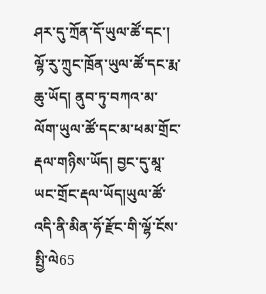ཤར་དུ་ཀྲོན་དོ་ཡུལ་ཚོ་དང་། ལྷོ་རུ་ཀྲུང་ཁྲོན་ཡུལ་ཚོ་དང་རྨ་ཆུ་ཡོད། ནུབ་ཏུ་བཀའ་མ་ལོག་ཡུལ་ཚོ་དང་མ་ཕམ་གྲོང་རྡལ་གཉིས་ཡོད། བྱང་དུ་མཱ་ཡང་གྲོང་རྡལ་ཡོད།ཡུལ་ཚོ་འདི་ནི་མིན་ཧོ་རྫོང་གི་ལྷོ་ངོས་སྤྱི་ལེ65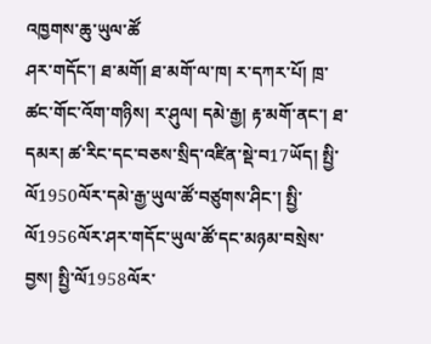འཁྱགས་ཆུ་ཡུལ་ཚོ
ཤར་གདོང་། ཐ་མགོ། ཐ་མགོ་ལ་ཁ། ར་དཀར་པོ། ཁྲ་ཚང་གོང་འོག་གཉིས། ར་ཤུལ། དམེ་རྒྱ། རྟ་མགོ་ནང་། ཐ་དམར། ཚ་རིང་དང་བཅས་སྲིད་འཛིན་སྡེ་བ17ཡོད། སྤྱི་ལོ1950ལོར་དམེ་རྒྱ་ཡུལ་ཚོ་བཙུགས་ཤིང་། སྤྱི་ལོ1956ལོར་ཤར་གདོང་ཡུལ་ཚོ་དང་མཉམ་བསྲེས་བྱས། སྤྱི་ལོ1958ལོར་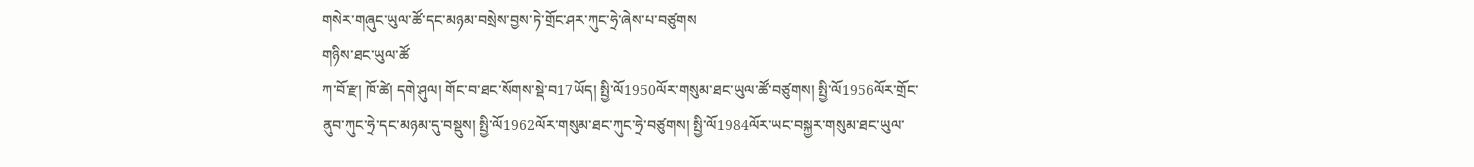གསེར་གཞུང་ཡུལ་ཚོ་དང་མཉམ་བསྲེས་བྱས་ཏེ་གྲོང་ཤར་ཀུང་ཧྲེ་ཞེས་པ་བཙུགས
གཉིས་ཐང་ཡུལ་ཚོ
ཀ་བོ་རྫ། ཁོ་ཚེ། དགེ་ཤུལ། གོང་བ་ཐང་སོགས་སྡེ་བ17ཡོད། སྤྱི་ལོ1950ལོར་གསུམ་ཐང་ཡུལ་ཚོ་བཙུགས། སྤྱི་ལོ1956ལོར་གྲོང་ནུབ་ཀུང་ཧྲེ་དང་མཉམ་དུ་བསྡུས། སྤྱི་ལོ1962ལོར་གསུམ་ཐང་ཀུང་ཧྲེ་བཙུགས། སྤྱི་ལོ1984ལོར་ཡང་བསྐྱར་གསུམ་ཐང་ཡུལ་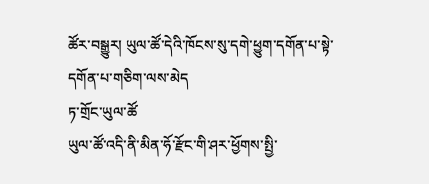ཚོར་བསྒྱུར། ཡུལ་ཚོ་དེའི་ཁོངས་སུ་དགེ་ཕྱུག་དགོན་པ་སྟེ་དགོན་པ་གཅིག་ལས་མེད
ཏ་གྲོང་ཡུལ་ཚོ
ཡུལ་ཚོ་འདི་ནི་མིན་ཧོ་རྫོང་གི་ཤར་ཕྱོགས་སྤྱི་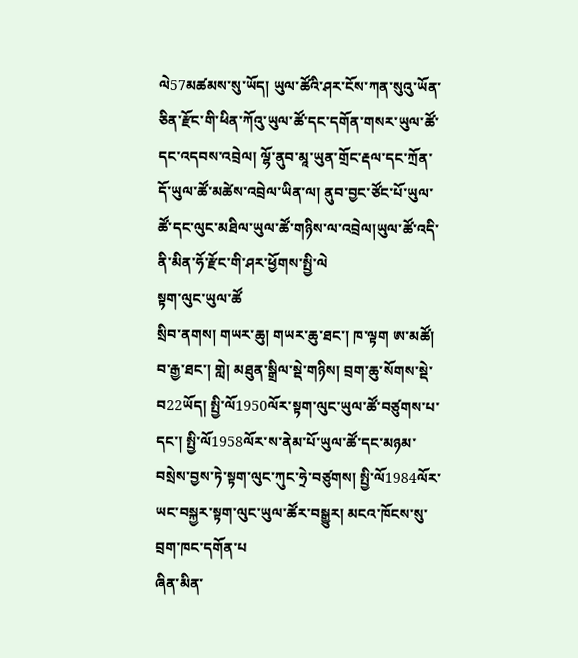ལེ57མཚམས་སུ་ཡོད། ཡུལ་ཚོའི་ཤར་ངོས་ཀན་སུའུ་ཡོན་ཅིན་རྫོང་གི་ཕིན་ཀོའུ་ཡུལ་ཚོ་དང་དགོན་གསར་ཡུལ་ཚོ་དང་འདབས་འབྲེལ། ལྷོ་ནུབ་མཱ་ཡུན་གྲོང་རྡལ་དང་ཀྲོན་དོ་ཡུལ་ཚོ་མཚེས་འབྲེལ་ཡིན་ལ། ནུབ་བྱང་ཙོང་པོ་ཡུལ་ཚོ་དང་ལུང་མཐིལ་ཡུལ་ཚོ་གཉིས་ལ་འབྲེལ།ཡུལ་ཚོ་འདི་ནི་མིན་ཧོ་རྫོང་གི་ཤར་ཕྱོགས་སྤྱི་ལེ
སྟག་ལུང་ཡུལ་ཚོ
སྲིབ་ནགས། གཡར་ཆུ། གཡར་ཆུ་ཐང་། ཁ་ལྟག ཨ་མཚོ། བ་རྒྱ་ཐང་། གླེ། མཐུན་སྒྲིལ་སྡེ་གཉིས། བྲག་ཆུ་སོགས་སྡེ་བ22ཡོད། སྤྱི་ལོ1950ལོར་སྟག་ལུང་ཡུལ་ཚོ་བཙུགས་པ་དང་། སྤྱི་ལོ1958ལོར་ས་ནེམ་པོ་ཡུལ་ཚོ་དང་མཉམ་བསྲེས་བྱས་ཏེ་སྟག་ལུང་ཀུང་ཧྲེ་བཙུགས། སྤྱི་ལོ1984ལོར་ཡང་བསྐྱར་སྟག་ལུང་ཡུལ་ཚོར་བསྒྱུར། མངའ་ཁོངས་སུ་བྲག་ཁང་དགོན་པ
ཞིན་མིན་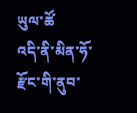ཡུལ་ཚོ
འདི་ནི་མིན་ཧོ་རྫོང་གི་ནུབ་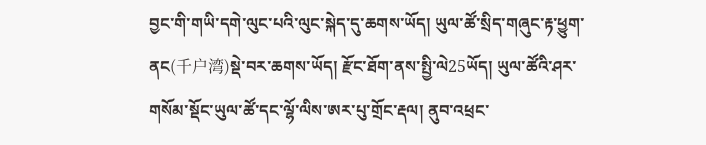བྱང་གི་གཡི་དགེ་ལུང་པའི་ལུང་སྐེད་དུ་ཆགས་ཡོད། ཡུལ་ཚོ་སྲིད་གཞུང་རྟ་ཕྱུག་ནང(千户湾)སྡེ་བར་ཆགས་ཡོད། རྫོང་ཐོག་ནས་སྤྱི་ལེ25ཡོད། ཡུལ་ཚོའི་ཤར་གསོམ་སྡོང་ཡུལ་ཚོ་དང་ལྷོ་ལིས་ཨར་པུ་གྲོང་རྡལ། ནུབ་འཕྲང་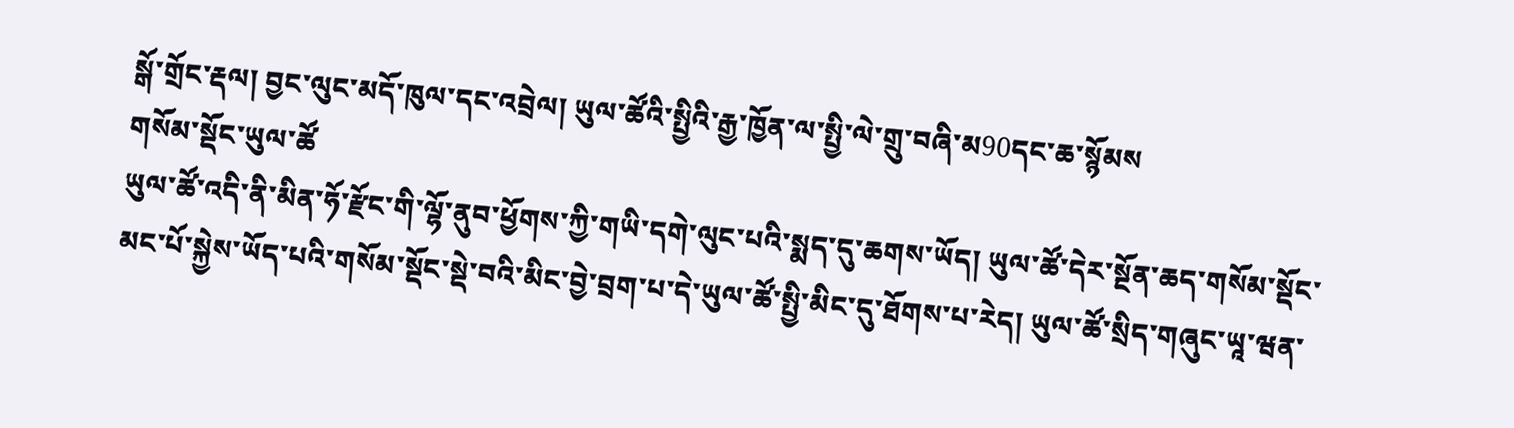སྒོ་གྲོང་རྡལ། བྱང་ལུང་མདོ་ཁུལ་དང་འབྲེལ། ཡུལ་ཚོའི་སྤྱིའི་རྒྱ་ཁྱོན་ལ་སྤྱི་ལེ་གྲུ་བཞི་མ90དང་ཆ་སྙོམས
གསོམ་སྡོང་ཡུལ་ཚོ
ཡུལ་ཚོ་འདི་ནི་མིན་ཧོ་རྫོང་གི་ལྷོ་ནུབ་ཕྱོགས་ཀྱི་གཡི་དགེ་ལུང་པའི་སྨད་དུ་ཆགས་ཡོད། ཡུལ་ཚོ་དེར་སྔོན་ཆད་གསོམ་སྡོང་མང་པོ་སྐྱེས་ཡོད་པའི་གསོམ་སྡོང་སྡེ་བའི་མིང་བྱེ་བྲག་པ་དེ་ཡུལ་ཚོ་སྤྱི་མིང་དུ་ཐོགས་པ་རེད། ཡུལ་ཚོ་སྲིད་གཞུང་ཡཱ་ཝན་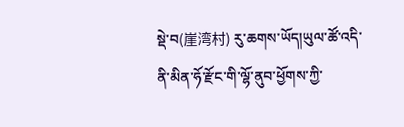སྡེ་བ(崖湾村) རུ་ཆགས་ཡོད།ཡུལ་ཚོ་འདི་ནི་མིན་ཧོ་རྫོང་གི་ལྷོ་ནུབ་ཕྱོགས་ཀྱི་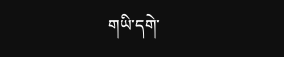གཡི་དགེ་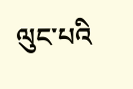ལུང་པའི